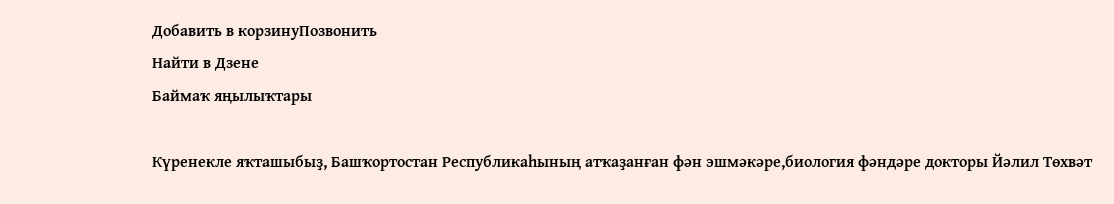Добавить в корзинуПозвонить
Найти в Дзене
Баймаҡ яңылыҡтары

Күренекле яҡташыбыҙ, Башҡортостан Республикаһының атҡаҙанған фән эшмәкәре,биология фәндәре докторы Йәлил Төхвәт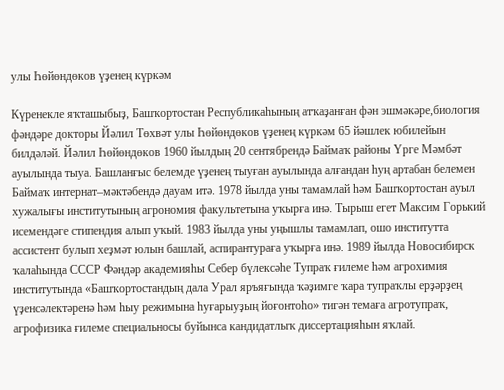улы Һөйөндөков үҙенең күркәм

Күренекле яҡташыбыҙ, Башҡортостан Республикаһының атҡаҙанған фән эшмәкәре,биология фәндәре докторы Йәлил Төхвәт улы Һөйөндөков үҙенең күркәм 65 йәшлек юбилейын билдәләй. Йәлил Һөйөндөков 1960 йылдың 20 сентябрендә Баймаҡ районы Үрге Мәмбәт ауылында тыуа. Башланғыс белемде үҙенең тыуған ауылында алғандан һуң артабан белемен Баймаҡ интернат–мәктәбендә дауам итә. 1978 йылда уны тамамлай һәм Башҡортостан ауыл хужалығы институтының агрономия факультетына уҡырға инә. Тырыш егет Максим Горький исемендәге стипендия алып уҡый. 1983 йылда уны уңышлы тамамлап, ошо институтта ассистент булып хеҙмәт юлын башлай, аспирантураға уҡырға инә. 1989 йылда Новосибирск ҡалаһында СССР Фәндәр академияһы Себер бүлексәһе Тупраҡ ғилеме һәм агрохимия институтында «Башҡортостандың дала Урал яръяғында ҡәҙимге ҡара тупраҡлы ерҙәрҙең үҙенсәлектәренә һәм һыу режимына һуғарыуҙың йоғонтоһо» тигән темаға агротупраҡ, агрофизика ғилеме специальносы буйынса кандидатлыҡ диссертацияһын яҡлай.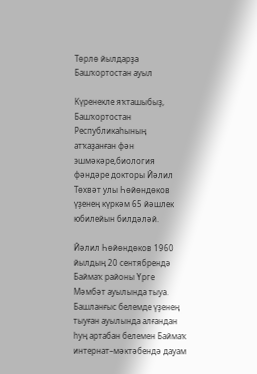Төрлө йылдарҙа Башҡортостан ауыл

Күренекле яҡташыбыҙ, Башҡортостан Республикаһының атҡаҙанған фән эшмәкәре,биология фәндәре докторы Йәлил Төхвәт улы Һөйөндөков үҙенең күркәм 65 йәшлек юбилейын билдәләй.

Йәлил Һөйөндөков 1960 йылдың 20 сентябрендә Баймаҡ районы Үрге Мәмбәт ауылында тыуа. Башланғыс белемде үҙенең тыуған ауылында алғандан һуң артабан белемен Баймаҡ интернат–мәктәбендә дауам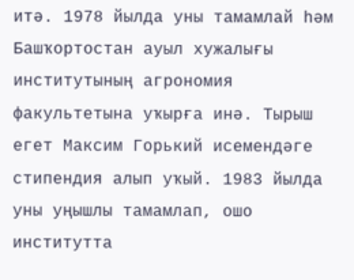итә. 1978 йылда уны тамамлай һәм Башҡортостан ауыл хужалығы институтының агрономия факультетына уҡырға инә. Тырыш егет Максим Горький исемендәге стипендия алып уҡый. 1983 йылда уны уңышлы тамамлап, ошо институтта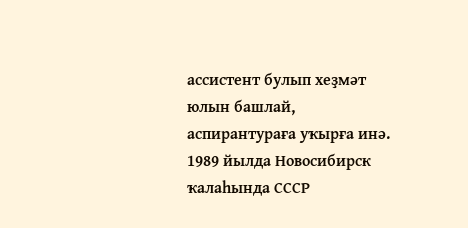ассистент булып хеҙмәт юлын башлай, аспирантураға уҡырға инә. 1989 йылда Новосибирск ҡалаһында СССР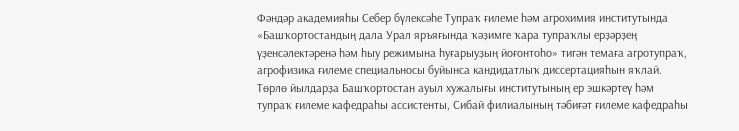Фәндәр академияһы Себер бүлексәһе Тупраҡ ғилеме һәм агрохимия институтында «Башҡортостандың дала Урал яръяғында ҡәҙимге ҡара тупраҡлы ерҙәрҙең үҙенсәлектәренә һәм һыу режимына һуғарыуҙың йоғонтоһо» тигән темаға агротупраҡ, агрофизика ғилеме специальносы буйынса кандидатлыҡ диссертацияһын яҡлай. Төрлө йылдарҙа Башҡортостан ауыл хужалығы институтының ер эшкәртеү һәм тупраҡ ғилеме кафедраһы ассистенты, Сибай филиалының тәбиғәт ғилеме кафедраһы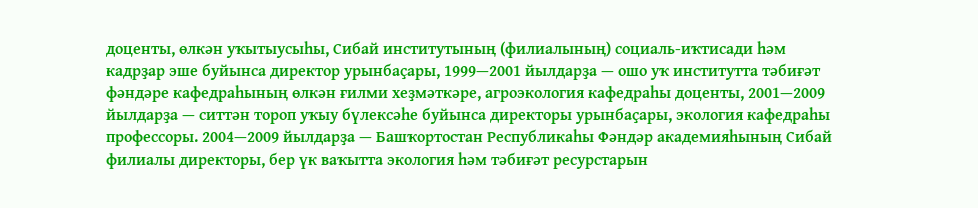доценты, өлкән уҡытыусыһы, Сибай институтының (филиалының) социаль-иҡтисади һәм кадрҙар эше буйынса директор урынбаҫары, 1999—2001 йылдарҙа — ошо уҡ институтта тәбиғәт фәндәре кафедраһының өлкән ғилми хеҙмәткәре, агроэкология кафедраһы доценты, 2001—2009 йылдарҙа — ситтән тороп уҡыу бүлексәһе буйынса директоры урынбаҫары, экология кафедраһы профессоры. 2004—2009 йылдарҙа — Башҡортостан Республикаһы Фәндәр академияһының Сибай филиалы директоры, бер үк ваҡытта экология һәм тәбиғәт ресурстарын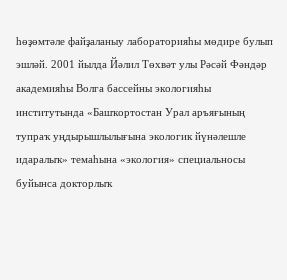һөҙөмтәле файҙаланыу лабораторияһы мөдире булып эшләй. 2001 йылда Йәлил Төхвәт улы Рәсәй Фәндәр академияһы Волга бассейны экологияһы институтында «Башҡортостан Урал аръяғының тупраҡ уңдырышлылығына экологик йүнәлешле идаралыҡ» темаһына «экология» специальносы буйынса докторлыҡ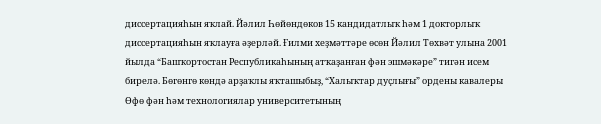диссертацияһын яҡлай. Йәлил Һөйөндөков 15 кандидатлыҡ һәм 1 докторлыҡ диссертацияһын яҡлауға әҙерләй. Ғилми хеҙмәттәре өсөн Йәлил Төхвәт улына 2001 йылда “Башҡортостан Республикаһының атҡаҙанған фән эшмәкәре” тигән исем бирелә. Бөгөнгө көндә арҙаҡлы яҡташыбыҙ, “Халыҡтар дуҫлығы” ордены кавалеры Өфө фән һәм технологиялар университетының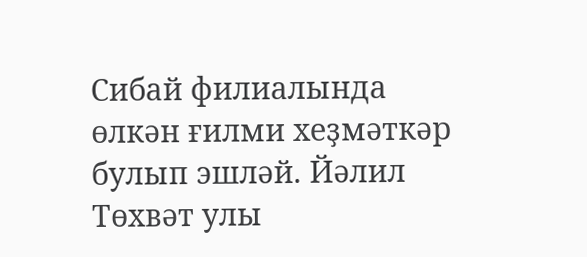Сибай филиалында өлкән ғилми хеҙмәткәр булып эшләй. Йәлил Төхвәт улы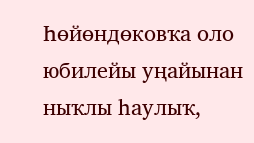Һөйөндөковҡа оло юбилейы уңайынан ныҡлы һаулыҡ,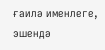ғаилә именлеге, эшендә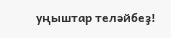уңыштар теләйбеҙ!